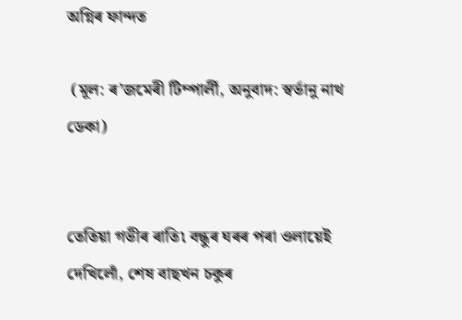অগ্নিৰ ফান্দত

 (মূল: ৰ’জমেৰী টিম্পাৰ্লী, অনুবাদ: স্বৰ্ভানু নাথ ডেকা)


তেতিয়া গভীৰ ৰাতি৷ বন্ধুৰ ঘৰৰ পৰা ওলায়েই দেখিলোঁ, শেষ বাছখন চকুৰ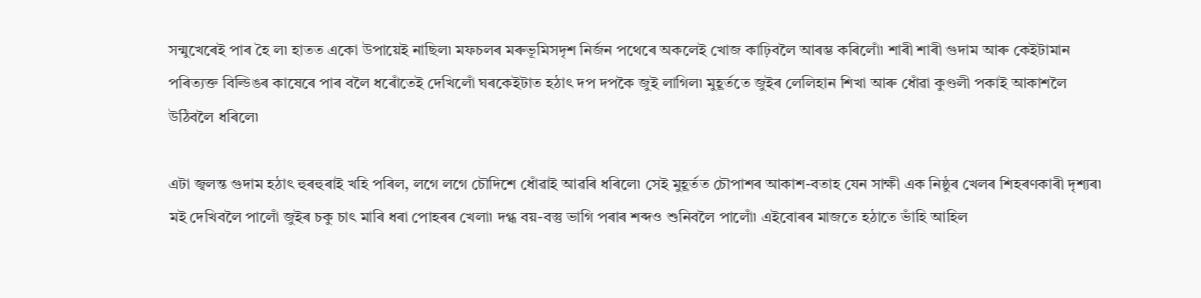সন্মুখেৰেই পাৰ হৈ ল৷ হাতত একো উপায়েই নাছিল৷ মফচলৰ মৰুভূমিসদৃশ নিৰ্জন পথেৰে অকলেই খোজ কাঢ়িবলৈ আৰম্ভ কৰিলোঁ৷ শাৰী শাৰী গুদাম আৰু কেইটামান পৰিত্যক্ত বিল্ডিঙৰ কাষেৰে পাৰ বলৈ ধৰোঁতেই দেখিলোঁ ঘৰকেইটাত হঠাৎ দপ দপকৈ জুই লাগিল৷ মুহূৰ্ততে জুইৰ লেলিহান শিখা আৰু ধোঁৱা কুণ্ডলী পকাই আকাশলৈ উঠিবলৈ ধৰিলে৷

এটা জ্বলন্ত গুদাম হঠাৎ হুৰহুৰাই খহি পৰিল, লগে লগে চৌদিশে ধোঁৱাই আৱৰি ধৰিলে৷ সেই মুহূৰ্তত চৌপাশৰ আকাশ-বতাহ যেন সাক্ষী এক নিষ্ঠুৰ খেলৰ শিহৰণকাৰী দৃশ্যৰ৷ মই দেখিবলৈ পালোঁ জুইৰ চকু চাৎ মাৰি ধৰা পোহৰৰ খেলা৷ দগ্ধ বয়-বস্তু ভাগি পৰাৰ শব্দও শুনিবলৈ পালোঁ৷ এইবোৰৰ মাজতে হঠাতে ভাঁহি আহিল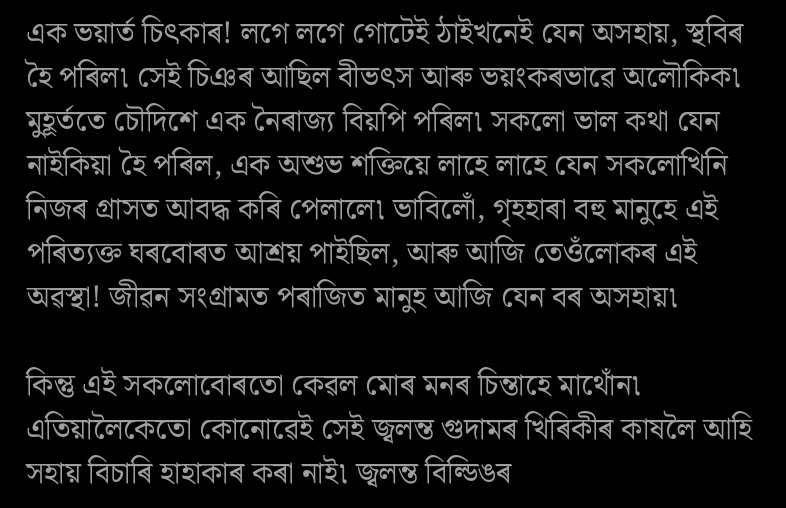এক ভয়াৰ্ত চিৎকাৰ! লগে লগে গোটেই ঠাইখনেই যেন অসহায়, স্থবিৰ হৈ পৰিল৷ সেই চিঞৰ আছিল বীভৎস আৰু ভয়ংকৰভাৱে অলৌকিক৷ মুহূৰ্ততে চৌদিশে এক নৈৰাজ্য বিয়পি পৰিল৷ সকলো ভাল কথা যেন নাইকিয়া হৈ পৰিল, এক অশুভ শক্তিয়ে লাহে লাহে যেন সকলোখিনি নিজৰ গ্ৰাসত আবদ্ধ কৰি পেলালে৷ ভাবিলোঁ, গৃহহাৰা বহু মানুহে এই পৰিত্যক্ত ঘৰবোৰত আশ্ৰয় পাইছিল, আৰু আজি তেওঁলোকৰ এই অৱস্থা! জীৱন সংগ্ৰামত পৰাজিত মানুহ আজি যেন বৰ অসহায়৷

কিন্তু এই সকলোবোৰতো কেৱল মোৰ মনৰ চিন্তাহে মাথোঁন৷ এতিয়ালৈকেতো কোনোৱেই সেই জ্বলন্ত গুদামৰ খিৰিকীৰ কাষলৈ আহি সহায় বিচাৰি হাহাকাৰ কৰা নাই৷ জ্বলন্ত বিল্ডিঙৰ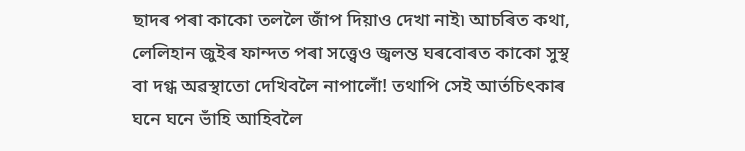ছাদৰ পৰা কাকো তললৈ জাঁপ দিয়াও দেখা নাই৷ আচৰিত কথা, লেলিহান জুইৰ ফান্দত পৰা সত্ত্বেও জ্বলন্ত ঘৰবোৰত কাকো সুস্থ বা দগ্ধ অৱস্থাতো দেখিবলৈ নাপালোঁ! তথাপি সেই আৰ্তচিৎকাৰ ঘনে ঘনে ভাঁহি আহিবলৈ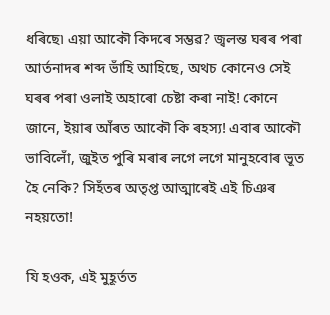ধৰিছে৷ এয়া আকৌ কিদৰে সম্ভৱ? জ্বলন্ত ঘৰৰ পৰা আৰ্তনাদৰ শব্দ ভাঁহি আহিছে, অথচ কোনেও সেই ঘৰৰ পৰা ওলাই অহাৰো চেষ্টা কৰা নাই! কোনে জানে, ইয়াৰ আঁৰত আকৌ কি ৰহস্য! এবাৰ আকৌ ভাবিলোঁ, জুইত পুৰি মৰাৰ লগে লগে মানুহবোৰ ভূত হৈ নেকি? সিহঁতৰ অতৃপ্ত আত্মাৰেই এই চিঞৰ নহয়তো!

যি হওক, এই মুহূৰ্তত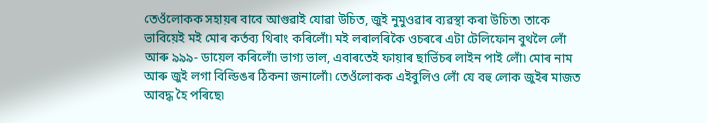তেওঁলোকক সহায়ৰ বাবে আগুৱাই যোৱা উচিত, জুই নুমুওৱাৰ ব্যৱস্থা কৰা উচিত৷ তাকে ভাবিয়েই মই মোৰ কৰ্তব্য থিৰাং কৰিলোঁ৷ মই লৰালৰিকৈ ওচৰৰে এটা টেলিফোন বুথলৈ লোঁ আৰু ৯৯৯- ডায়েল কৰিলোঁ৷ ভাগ্য ভাল, এবাৰতেই ফায়াৰ ছাৰ্ভিচৰ লাইন পাই লোঁ৷ মোৰ নাম আৰু জুই লগা বিল্ডিঙৰ ঠিকনা জনালোঁ৷ তেওঁলোকক এইবুলিও লোঁ যে বহু লোক জুইৰ মাজত আবদ্ধ হৈ পৰিছে৷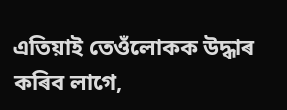এতিয়াই তেওঁলোকক উদ্ধাৰ কৰিব লাগে,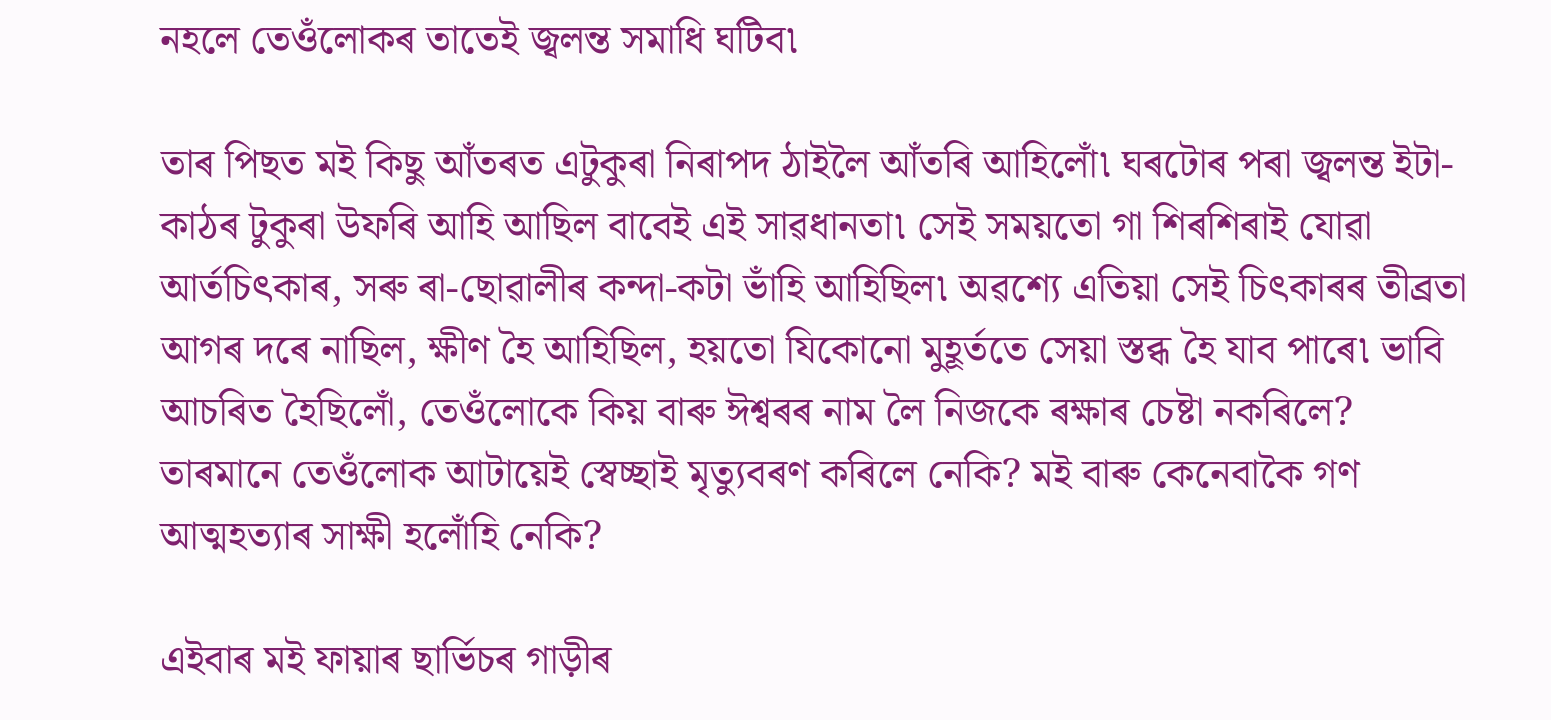নহলে তেওঁলোকৰ তাতেই জ্বলন্ত সমাধি ঘটিব৷

তাৰ পিছত মই কিছু আঁতৰত এটুকুৰা নিৰাপদ ঠাইলৈ আঁতৰি আহিলোঁ৷ ঘৰটোৰ পৰা জ্বলন্ত ইটা-কাঠৰ টুকুৰা উফৰি আহি আছিল বাবেই এই সাৱধানতা৷ সেই সময়তো গা শিৰশিৰাই যোৱা আৰ্তচিৎকাৰ, সৰু ৰা-ছোৱালীৰ কন্দা-কটা ভাঁহি আহিছিল৷ অৱশ্যে এতিয়া সেই চিৎকাৰৰ তীব্ৰতা আগৰ দৰে নাছিল, ক্ষীণ হৈ আহিছিল, হয়তো যিকোনো মুহূৰ্ততে সেয়া স্তব্ধ হৈ যাব পাৰে৷ ভাবি আচৰিত হৈছিলোঁ, তেওঁলোকে কিয় বাৰু ঈশ্বৰৰ নাম লৈ নিজকে ৰক্ষাৰ চেষ্টা নকৰিলে? তাৰমানে তেওঁলোক আটায়েই স্বেচ্ছাই মৃত্যুবৰণ কৰিলে নেকি? মই বাৰু কেনেবাকৈ গণ আত্মহত্যাৰ সাক্ষী হলোঁহি নেকি?

এইবাৰ মই ফায়াৰ ছাৰ্ভিচৰ গাড়ীৰ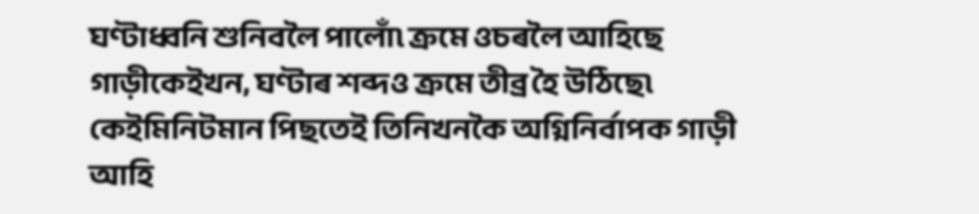ঘণ্টাধ্বনি শুনিবলৈ পালোঁ৷ ক্ৰমে ওচৰলৈ আহিছে গাড়ীকেইখন, ঘণ্টাৰ শব্দও ক্ৰমে তীব্ৰ হৈ উঠিছে৷ কেইমিনিটমান পিছতেই তিনিখনকৈ অগ্নিনিৰ্বাপক গাড়ী আহি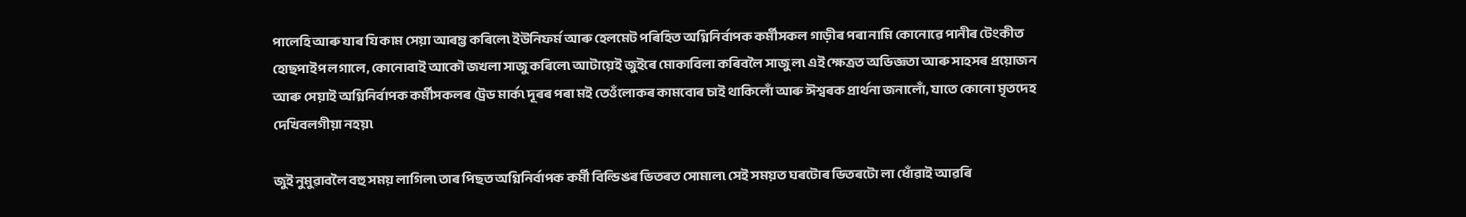পালেহি আৰু যাৰ যি কাম সেয়া আৰম্ভ কৰিলে৷ ইউনিফৰ্ম আৰু হেলমেট পৰিহিত অগ্নিনিৰ্বাপক কৰ্মীসকল গাড়ীৰ পৰা নামি কোনোৱে পানীৰ টেংকীত হোছপাইপ লগালে, কোনোবাই আকৌ জখলা সাজু কৰিলে৷ আটায়েই জুইৰে মোকাবিলা কৰিবলৈ সাজু ল৷ এই ক্ষেত্ৰত অভিজ্ঞতা আৰু সাহসৰ প্ৰয়োজন আৰু সেয়াই অগ্নিনিৰ্বাপক কৰ্মীসকলৰ ট্ৰেড মাৰ্ক৷ দূৰৰ পৰা মই তেওঁলোকৰ কামবোৰ চাই থাকিলোঁ আৰু ঈশ্বৰক প্ৰাৰ্থনা জনালোঁ, যাতে কোনো মৃতদেহ দেখিবলগীয়া নহয়৷

জুই নুমুৱাবলৈ বহু সময় লাগিল৷ তাৰ পিছত অগ্নিনিৰ্বাপক কৰ্মী বিল্ডিঙৰ ভিতৰত সোমাল৷ সেই সময়ত ঘৰটোৰ ভিতৰটো লা ধোঁৱাই আৱৰি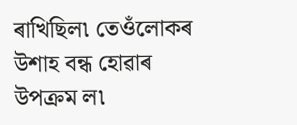ৰাখিছিল৷ তেওঁলোকৰ উশাহ বন্ধ হোৱাৰ উপক্ৰম ল৷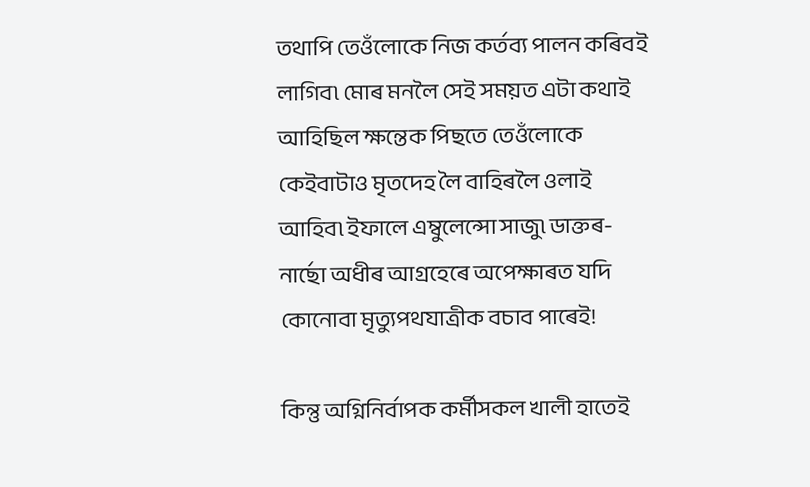তথাপি তেওঁলোকে নিজ কৰ্তব্য পালন কৰিবই লাগিব৷ মোৰ মনলৈ সেই সময়ত এটা কথাই আহিছিল ক্ষন্তেক পিছতে তেওঁলোকে কেইবাটাও মৃতদেহ লৈ বাহিৰলৈ ওলাই আহিব৷ ইফালে এম্বুলেন্সো সাজু৷ ডাক্তৰ-নাৰ্ছো অধীৰ আগ্ৰহেৰে অপেক্ষাৰত যদি কোনোবা মৃত্যুপথযাত্ৰীক বচাব পাৰেই!

কিন্তু অগ্নিনিৰ্বাপক কৰ্মীসকল খালী হাতেই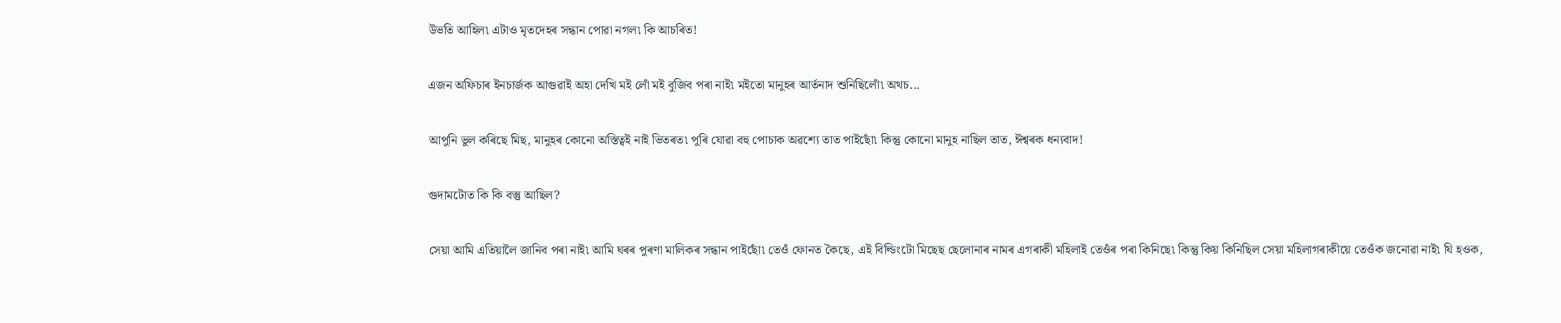উভতি আহিল৷ এটাও মৃতদেহৰ সন্ধান পোৱা নগল৷ কি আচৰিত!

এজন অফিচাৰ ইনচাৰ্জক আগুৱাই অহা দেখি মই লোঁ মই বুজিব পৰা নাই৷ মইতো মানুহৰ আৰ্তনাদ শুনিছিলোঁ৷ অথচ...

আপুনি ভুল কৰিছে মিছ, মানুহৰ কোনো অস্তিত্বই নাই ভিতৰত৷ পুৰি যোৱা বহু পোচাক অৱশ্যে তাত পাইছোঁ৷ কিন্তু কোনো মানুহ নাছিল তাত, ঈশ্বৰক ধন্যবাদ!

গুদামটোত কি কি বস্তু আছিল?

সেয়া আমি এতিয়ালৈ জানিব পৰা নাই৷ আমি ঘৰৰ পুৰণা মালিকৰ সন্ধান পাইছোঁ৷ তেওঁ ফোনত কৈছে, এই বিল্ডিংটো মিছেছ ছেলোনাৰ নামৰ এগৰাকী মহিলাই তেওঁৰ পৰা কিনিছে৷ কিন্তু কিয় কিনিছিল সেয়া মহিলাগৰাকীয়ে তেওঁক জনোৱা নাই৷ যি হওক,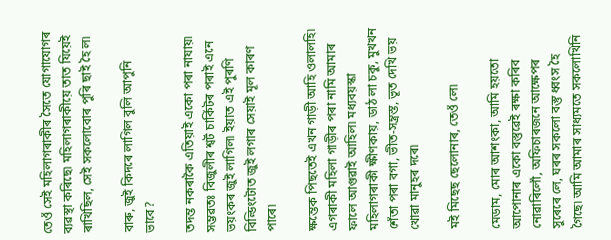তেওঁ সেই মহিলাগৰাকীৰ সৈতে যোগাযোগৰ ব্যৱস্থা কৰিছে৷ মহিলাগৰাকীয়ে তাত যিয়েই ৰাখিছিল, সেই সকলোবোৰ পুৰি ছাই হৈ ল৷

বাৰু, জুই কিদৰে লাগিল বুলি আপুনি ভাবে?

তদন্ত নকৰাকৈ এতিয়াই একো পৰা নাযায়৷ সম্ভৱতঃ বিজুলীৰ শ্বৰ্ট চাৰ্কিটৰ পৰাই এনে ভয়ংকৰ জুই লাগিল৷ ইয়াত এই পুৰণি বিল্ডিংটোত জুই লগাৰ সেয়াই মূল কাৰণ পাৰে৷

ক্ষন্তেক পিছতেই এখন গাড়ী আহি ওলালহি৷ এগৰাকী মহিলা গাড়ীৰ পৰা নামি আমাৰ ফালে আগুৱাই আহিল৷ মধ্যবয়স্কা মহিলাগৰাকী ক্ষীণকায়, ডাঠ লা চকু, মুখখন শেঁতা পৰা বগা, ভীত-সন্ত্ৰস্ত, ভূত দেখি ভয় খোৱা মানুহৰ দৰে৷

মই মিছেছ ছেলোনাৰ, তেওঁ লে৷

মেডাম, মোৰ আশংকা, আমি হয়তো আপোনাৰ একো বস্তুৱেই ৰক্ষা কৰিব নোৱাৰিলোঁ, অফিচাৰজনে আক্ষেপৰ সুৰেৰে লে, ঘৰৰ সকলো বস্তু ধ্বংস হৈ গৈছে৷ আমি আমাৰ সাধ্যমতে সকলোখিনি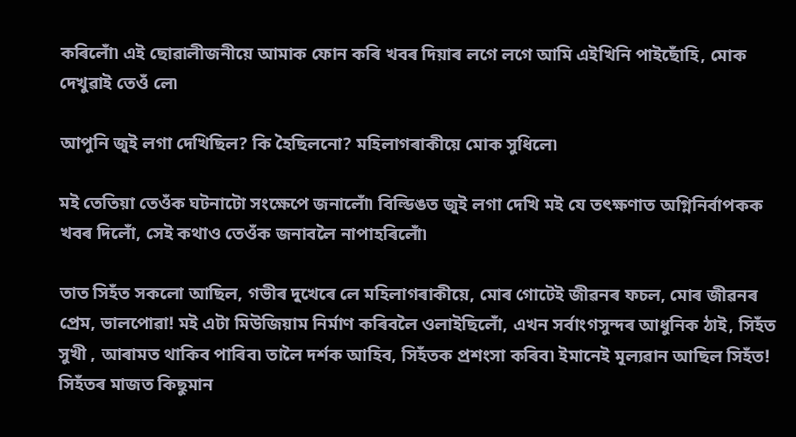কৰিলোঁ৷ এই ছোৱালীজনীয়ে আমাক ফোন কৰি খবৰ দিয়াৰ লগে লগে আমি এইখিনি পাইছোঁহি, মোক দেখুৱাই তেওঁ লে৷

আপুনি জুই লগা দেখিছিল? কি হৈছিলনো? মহিলাগৰাকীয়ে মোক সুধিলে৷

মই তেতিয়া তেওঁক ঘটনাটো সংক্ষেপে জনালোঁ৷ বিল্ডিঙত জুই লগা দেখি মই যে তৎক্ষণাত অগ্নিনিৰ্বাপকক খবৰ দিলোঁ, সেই কথাও তেওঁক জনাবলৈ নাপাহৰিলোঁ৷

তাত সিহঁত সকলো আছিল, গভীৰ দুখেৰে লে মহিলাগৰাকীয়ে, মোৰ গোটেই জীৱনৰ ফচল, মোৰ জীৱনৰ প্ৰেম, ভালপোৱা! মই এটা মিউজিয়াম নিৰ্মাণ কৰিবলৈ ওলাইছিলোঁ, এখন সৰ্বাংগসুন্দৰ আধুনিক ঠাই, সিহঁত সুখী , আৰামত থাকিব পাৰিব৷ তালৈ দৰ্শক আহিব, সিহঁতক প্ৰশংসা কৰিব৷ ইমানেই মূল্যৱান আছিল সিহঁত! সিহঁতৰ মাজত কিছুমান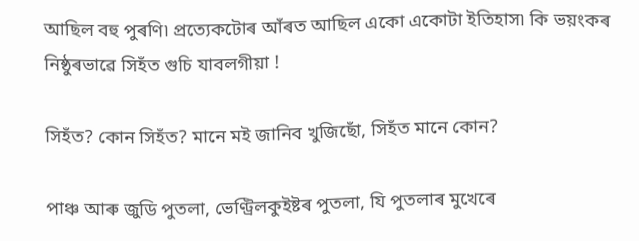আছিল বহু পুৰণি৷ প্ৰত্যেকটোৰ আঁৰত আছিল একো একোটা ইতিহাস৷ কি ভয়ংকৰ নিষ্ঠুৰভাৱে সিহঁত গুচি যাবলগীয়া !

সিহঁত? কোন সিহঁত? মানে মই জানিব খুজিছোঁ, সিহঁত মানে কোন?

পাঞ্চ আৰু জুডি পুতলা, ভেণ্ট্ৰিলকুইষ্টৰ পুতলা, যি পুতলাৰ মুখেৰে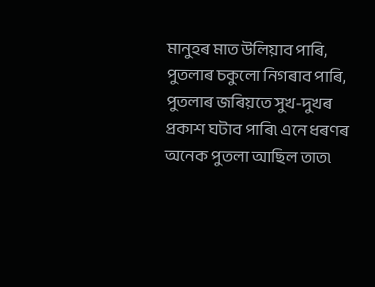মানুহৰ মাত উলিয়াব পাৰি, পুতলাৰ চকুলো নিগৰাব পাৰি, পুতলাৰ জৰিয়তে সুখ-দুখৰ প্ৰকাশ ঘটাব পাৰি৷ এনে ধৰণৰ অনেক পুতলা আছিল তাত৷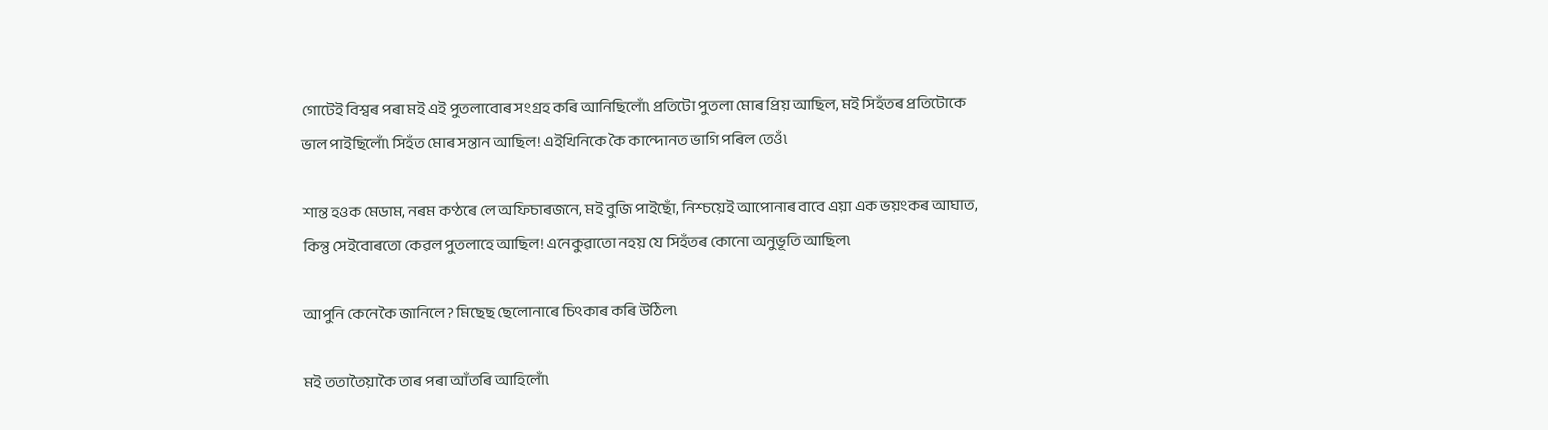গোটেই বিশ্বৰ পৰা মই এই পুতলাবোৰ সংগ্ৰহ কৰি আনিছিলোঁ৷ প্ৰতিটো পুতলা মোৰ প্ৰিয় আছিল, মই সিহঁতৰ প্ৰতিটোকে ভাল পাইছিলোঁ৷ সিহঁত মোৰ সন্তান আছিল! এইখিনিকে কৈ কান্দোনত ভাগি পৰিল তেওঁ৷

শান্ত হওক মেডাম, নৰম কণ্ঠৰে লে অফিচাৰজনে, মই বুজি পাইছোঁ, নিশ্চয়েই আপোনাৰ বাবে এয়া এক ভয়ংকৰ আঘাত, কিন্তু সেইবোৰতো কেৱল পুতলাহে আছিল! এনেকুৱাতো নহয় যে সিহঁতৰ কোনো অনুভূতি আছিল৷

আপুনি কেনেকৈ জানিলে? মিছেছ ছেলোনাৰে চিৎকাৰ কৰি উঠিল৷

মই ততাতৈয়াকৈ তাৰ পৰা আঁতৰি আহিলোঁ৷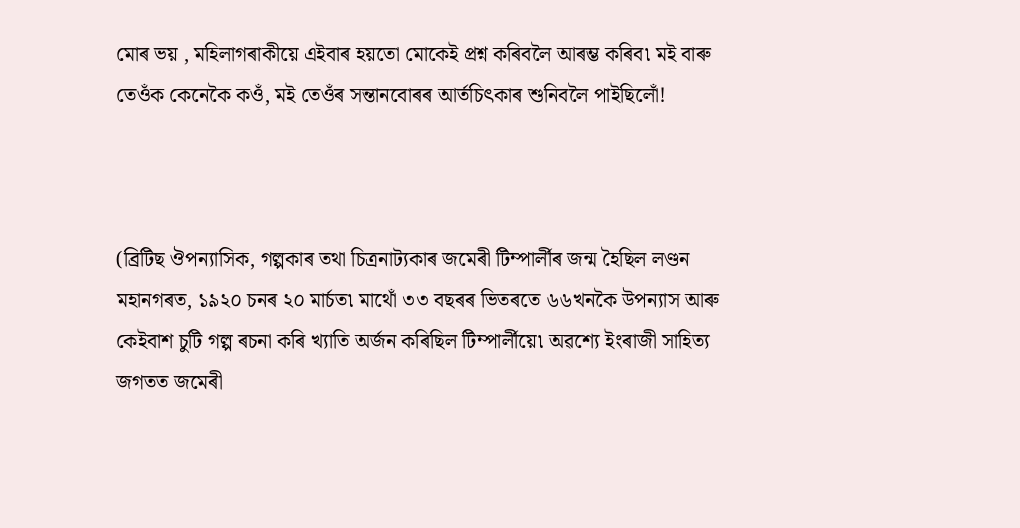মোৰ ভয় , মহিলাগৰাকীয়ে এইবাৰ হয়তো মোকেই প্ৰশ্ন কৰিবলৈ আৰম্ভ কৰিব৷ মই বাৰু তেওঁক কেনেকৈ কওঁ, মই তেওঁৰ সন্তানবোৰৰ আৰ্তচিৎকাৰ শুনিবলৈ পাইছিলোঁ!



(ব্ৰিটিছ ঔপন্যাসিক, গল্পকাৰ তথা চিত্ৰনাট্যকাৰ জমেৰী টিম্পাৰ্লীৰ জন্ম হৈছিল লণ্ডন মহানগৰত, ১৯২০ চনৰ ২০ মাৰ্চত৷ মাথোঁ ৩৩ বছৰৰ ভিতৰতে ৬৬খনকৈ উপন্যাস আৰু কেইবাশ চুটি গল্প ৰচনা কৰি খ্যাতি অৰ্জন কৰিছিল টিম্পাৰ্লীয়ে৷ অৱশ্যে ইংৰাজী সাহিত্য জগতত জমেৰী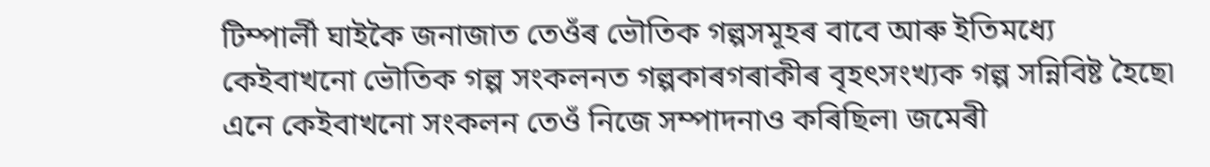টিম্পাৰ্লী ঘাইকৈ জনাজাত তেওঁৰ ভৌতিক গল্পসমূহৰ বাবে আৰু ইতিমধ্যে কেইবাখনো ভৌতিক গল্প সংকলনত গল্পকাৰগৰাকীৰ বৃহৎসংখ্যক গল্প সন্নিবিষ্ট হৈছে৷ এনে কেইবাখনো সংকলন তেওঁ নিজে সম্পাদনাও কৰিছিল৷ জমেৰী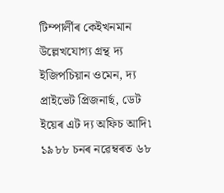টিম্পাৰ্লীৰ কেইখনমান উল্লেখযোগ্য গ্ৰন্থ দ্য ইজিপচিয়ান ওমেন, দ্য প্ৰাইভেট প্ৰিজনাৰ্ছ, ডেট ইয়েৰ এট দ্য অফিচ আদি৷ ১৯৮৮ চনৰ নৱেম্বৰত ৬৮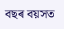বছৰ বয়সত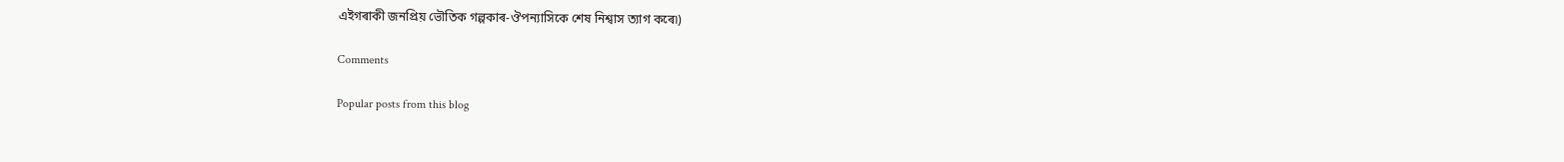এইগৰাকী জনপ্ৰিয় ভৌতিক গল্পকাৰ-ঔপন্যাসিকে শেষ নিশ্বাস ত্যাগ কৰে৷)

Comments

Popular posts from this blog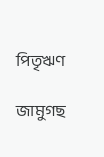পিতৃঋণ

জামুগছ